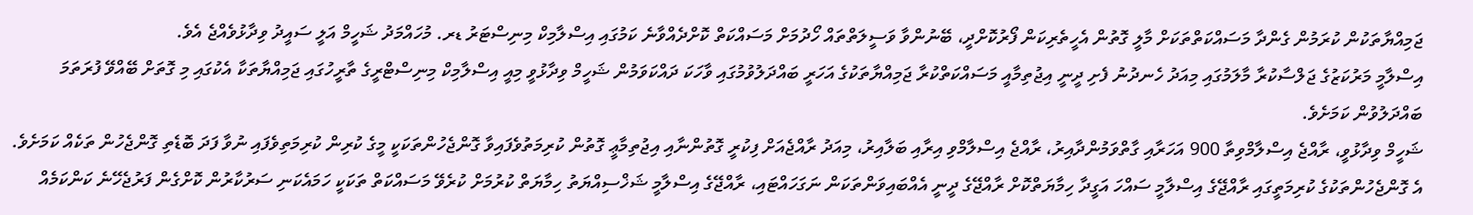ޖަމިއްޔާތަކުން ކުރަމުން ގެންދާ މަސައްކަތްތަކަށް މާލީ ގޮތުން އެހީތެރިކަން ފޯރުކޮށްދީ، ބޭނުންވާ ވަސީލަތްތައް ހޯދުމަށް މަސައްކަތް ކޮށްދެއްވާނެ ކަމުގައި އިސްލާމިކް މިނިސްޓަރު ޑރ. މުހައްމަދު ޝަހީމް އަލީ ސައީދު ވިދާޅުވެއްޖެ އެވެ.
އިސްލާމީ މަރުކަޒުގެ ޖަލްސާކުރާ މާލަމުގައި މިއަދު ހެނދުނު ފެށި ދީނީ އިޖުތިމާއީ މަސައްކަތްކުރާ ޖަމިއްޔާތަކުގެ އަހަރީ ބައްދަލުވުމުގައި ވާހަކަ ދައްކަވަމުން ޝަހީމް ވިދާޅުވީ މިއީ އިސްލާމިކް މިނިސްޓްރީގެ ތާރީހުގައި ޖަމިއްޔާތަކާ އެކުގައި މި ގޮތަށް ބޭއްވޭ ފުރަތަމަ ބައްދަލުވުން ކަމަށެވެ.
ޝަހީމް ވިދާޅުވީ، ރާއްޖެ އިސްލާމްވިތާ 900 އަހަރާއި ގާތްވަމުންދާއިރު، ރާއްޖެ އިސްލާމްވި އިރާއި ބަލާއިރު، މިއަދު ރާއްޖެއަށް ފިކުރީ ގޮތުންނާއި އިޖުތިމާޢީ ގޮތުން ކުރިމަތުވެފައިވާ ގޮންޖެހުންތަކަކީ މީގެ ކުރިން ކުރިމަތިވެފައި ނުވާ ފަދަ ބޮޑެތި ގޮންޖެހުން ތަކެއް ކަމަށެވެ.
އެ ގޮންޖެހުންތަކުގެ ކުރިމަތީގައި ރާއްޖޭގެ އިސްލާމީ ސައްހަ އަގީދާ ހިމާޔަތްކޮށް ރާއްޖޭގެ ދީނީ އެއްބައިވަންތަކަން ނަގަހައްޓައި، ރާއްޖޭގެ އިސްލާމީ ޝަޚްސިއްޔަތު ހިމާޔަތް ކުރުމަށް ކުރެވޭ މަސައްކަތް ތަކަކީ ހަމައެކަނި ސަރުކާރުން ކޮށްގެން ފަރުޖެހޭނެ ކަންކަމެއް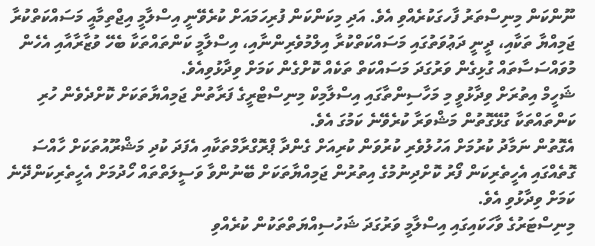ނޫންކަން މިނިސްތަރު ފާހގަކުރެއްވި އެވެ. އަދި މިކަންކަން ފުރިހަމައަށް ކުރެވޭނީ އިސްލާމީ އިޖްތިމާއީ މަސައްކަތްކުރާ ޖަމިއްޔާ ތަކާއި، ދީނީ ދަޢުވަތުގައި މަސައްކަތްކުރާ އިލްމުވެރިންނާއި، އިސްލާމީ ކަންތައްތަކާ ބެހޭ ވުޒާރާއާއި އެހެން މުވައްސަސާތައް ގުޅިގެން ވަރުގަދަ މަސައްކަތް ތަކެއް ކޮށްގެން ކަމަށް ވިދާޅުވިއެވެ.
ޝަހީމް އިތުރަށް ވިދާޅުވީ މި މަހާސިންތާގައި އިސްލާމިކް މިނިސްޓްރީގެ ފަރާތުން ޖަމިއްޔާތަކަށް ކޮށްދެވެން ހުރި ކަންތައްތަކާ ގުޅޭގޮތުން މަޝްވަރާ ކުރެވޭނެ ކަމުގަ އެވެ.
އެގޮތުން ނަމާދު ކުރުމަށް އަހުލުވެރި ކުރުވަން ކުރިއަށް ގެންދާ ޕްރޮގްރާމްތަކާއި އެފަދަ ކުދި މަޝްރޫއުތަކަށް ހާއްސަ ގޮތެއްގައި އެހީތެރިކަން ފޯރު ކޮށްދިނުމުގެ އިތުރުން ޖަމިއްޔާތަކަށް ބޭނުންވާ ވަސީލަތްތައް ހޯދުމަށް އެހީތެރިކަންދޭނެ ކަމަށް ވިދާޅުވި އެވެ.
މިނިސްޓަރުގެ ވާހަކައިގައި އިސްލާމީ ވަރުގަދަ ޝަހުސިއްޔަތްތަކުން ކުރެއްވި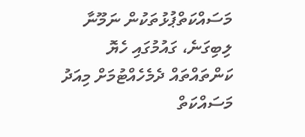މަސައްކަތްޕުޅުތަކުން ނަމޫނާ ލިބިގަނެ، ގައުމުގައި ހެޔޮ ކަންތައްތައް ދެމެހެއްޓުމަށް މިއަދު މަސައްކަތް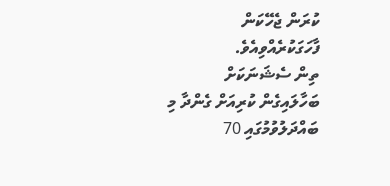ކުރަން ޖެހޭކަން ފާހަގަކުރެއްވިއެވެ.
ތިން ސެޝަނަކަށް ބަހާލައިގެން ކުރިއަށް ގެންދާ މި ބައްދަލުވުމުގައި 70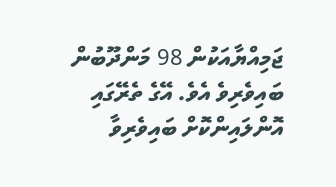ޖަމިއްޔާއަކުން 98 މަންދޫބުން ބައިވެރިވެ އެވެ. އޭގެ ތެރޭގައި އޮންލައިންކޮށް ބައިވެރިވާ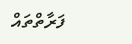ފަރާތްތައް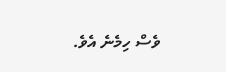ވެސް ހިމެނެ އެވެ.